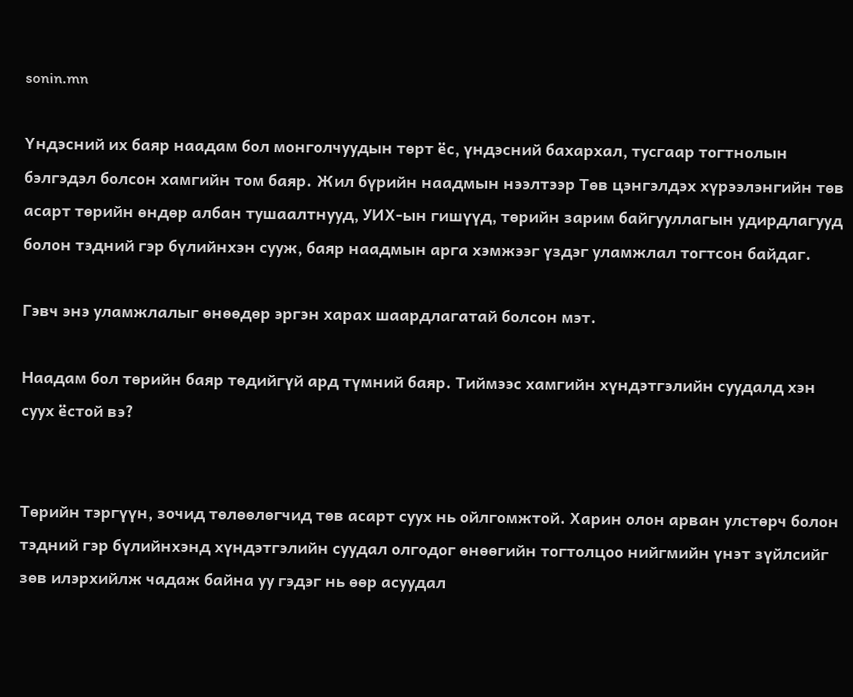sonin.mn

Үндэсний их баяр наадам бол монголчуудын төрт ёс, үндэсний бахархал, тусгаар тогтнолын бэлгэдэл болсон хамгийн том баяр. Жил бүрийн наадмын нээлтээр Төв цэнгэлдэх хүрээлэнгийн төв асарт төрийн өндөр албан тушаалтнууд, УИХ-ын гишүүд, төрийн зарим байгууллагын удирдлагууд болон тэдний гэр бүлийнхэн сууж, баяр наадмын арга хэмжээг үздэг уламжлал тогтсон байдаг.

Гэвч энэ уламжлалыг өнөөдөр эргэн харах шаардлагатай болсон мэт.

Наадам бол төрийн баяр төдийгүй ард түмний баяр. Тиймээс хамгийн хүндэтгэлийн суудалд хэн суух ёстой вэ?


Төрийн тэргүүн, зочид төлөөлөгчид төв асарт суух нь ойлгомжтой. Харин олон арван улстөрч болон тэдний гэр бүлийнхэнд хүндэтгэлийн суудал олгодог өнөөгийн тогтолцоо нийгмийн үнэт зүйлсийг зөв илэрхийлж чадаж байна уу гэдэг нь өөр асуудал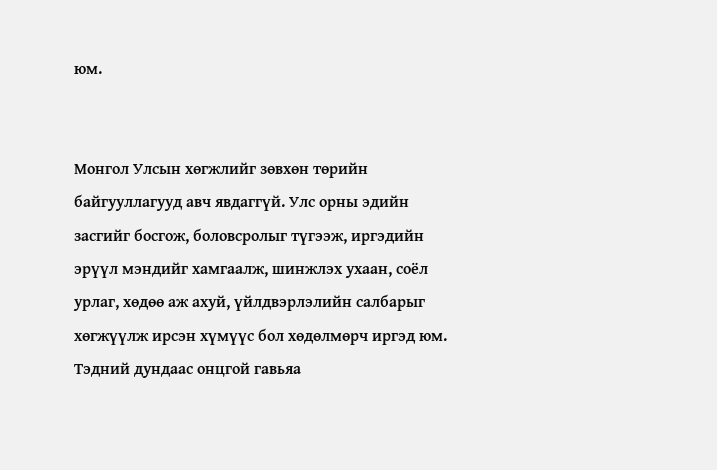юм.


Монгол Улсын хөгжлийг зөвхөн төрийн байгууллагууд авч явдаггүй. Улс орны эдийн засгийг босгож, боловсролыг түгээж, иргэдийн эрүүл мэндийг хамгаалж, шинжлэх ухаан, соёл урлаг, хөдөө аж ахуй, үйлдвэрлэлийн салбарыг хөгжүүлж ирсэн хүмүүс бол хөдөлмөрч иргэд юм. Тэдний дундаас онцгой гавьяа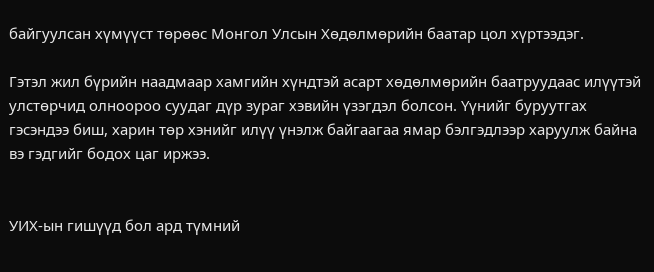байгуулсан хүмүүст төрөөс Монгол Улсын Хөдөлмөрийн баатар цол хүртээдэг.

Гэтэл жил бүрийн наадмаар хамгийн хүндтэй асарт хөдөлмөрийн баатруудаас илүүтэй улстөрчид олноороо суудаг дүр зураг хэвийн үзэгдэл болсон. Үүнийг буруутгах гэсэндээ биш, харин төр хэнийг илүү үнэлж байгаагаа ямар бэлгэдлээр харуулж байна вэ гэдгийг бодох цаг иржээ.


УИХ-ын гишүүд бол ард түмний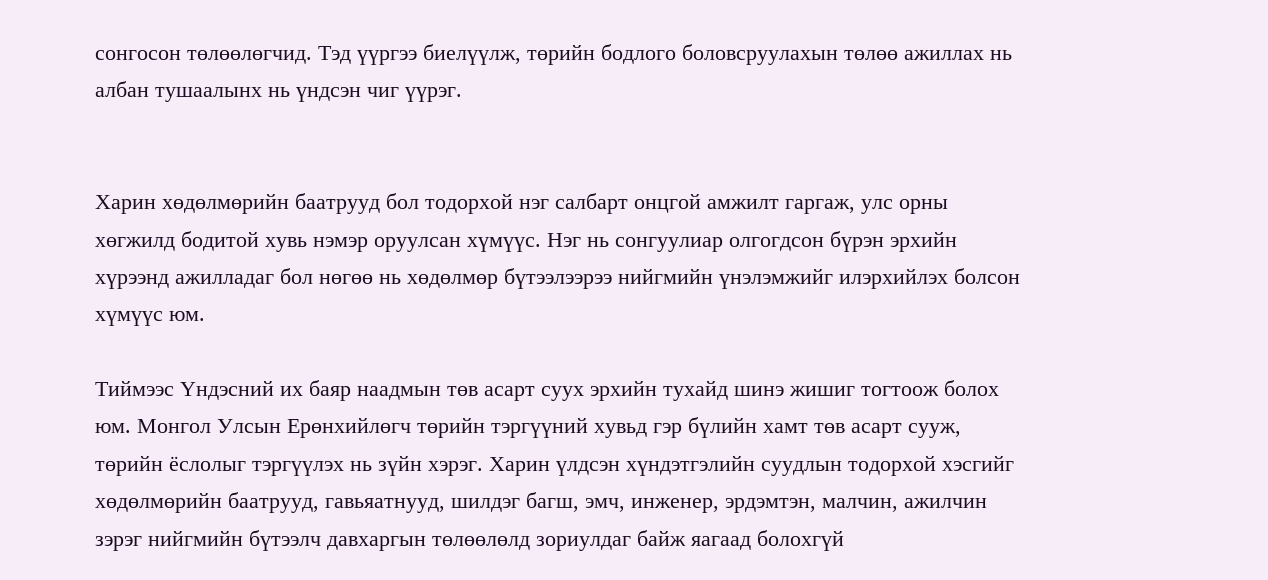сонгосон төлөөлөгчид. Тэд үүргээ биелүүлж, төрийн бодлого боловсруулахын төлөө ажиллах нь албан тушаалынх нь үндсэн чиг үүрэг.


Харин хөдөлмөрийн баатрууд бол тодорхой нэг салбарт онцгой амжилт гаргаж, улс орны хөгжилд бодитой хувь нэмэр оруулсан хүмүүс. Нэг нь сонгуулиар олгогдсон бүрэн эрхийн хүрээнд ажилладаг бол нөгөө нь хөдөлмөр бүтээлээрээ нийгмийн үнэлэмжийг илэрхийлэх болсон хүмүүс юм.

Тиймээс Үндэсний их баяр наадмын төв асарт суух эрхийн тухайд шинэ жишиг тогтоож болох юм. Монгол Улсын Ерөнхийлөгч төрийн тэргүүний хувьд гэр бүлийн хамт төв асарт сууж, төрийн ёслолыг тэргүүлэх нь зүйн хэрэг. Харин үлдсэн хүндэтгэлийн суудлын тодорхой хэсгийг хөдөлмөрийн баатрууд, гавьяатнууд, шилдэг багш, эмч, инженер, эрдэмтэн, малчин, ажилчин зэрэг нийгмийн бүтээлч давхаргын төлөөлөлд зориулдаг байж яагаад болохгүй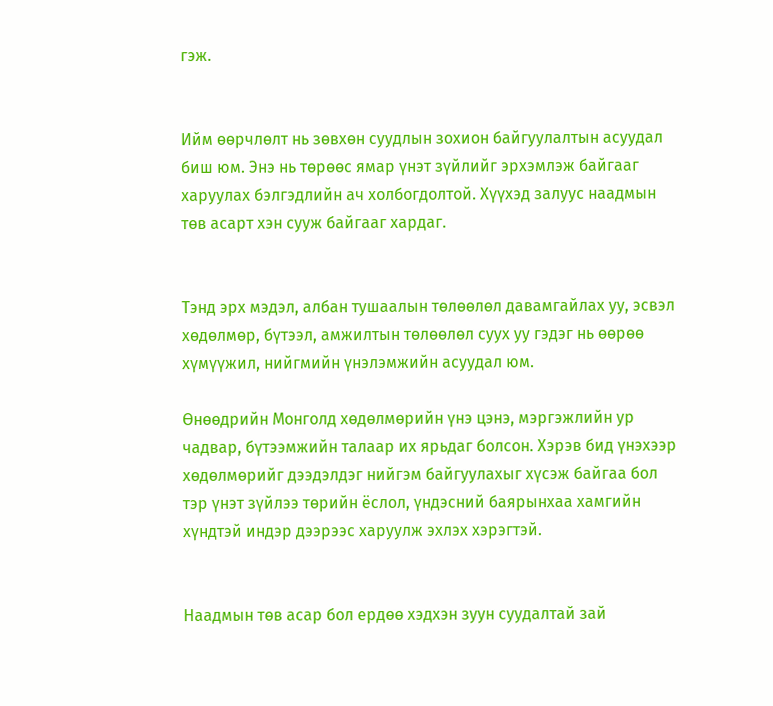гэж.


Ийм өөрчлөлт нь зөвхөн суудлын зохион байгуулалтын асуудал биш юм. Энэ нь төрөөс ямар үнэт зүйлийг эрхэмлэж байгааг харуулах бэлгэдлийн ач холбогдолтой. Хүүхэд залуус наадмын төв асарт хэн сууж байгааг хардаг.


Тэнд эрх мэдэл, албан тушаалын төлөөлөл давамгайлах уу, эсвэл хөдөлмөр, бүтээл, амжилтын төлөөлөл суух уу гэдэг нь өөрөө хүмүүжил, нийгмийн үнэлэмжийн асуудал юм.

Өнөөдрийн Монголд хөдөлмөрийн үнэ цэнэ, мэргэжлийн ур чадвар, бүтээмжийн талаар их ярьдаг болсон. Хэрэв бид үнэхээр хөдөлмөрийг дээдэлдэг нийгэм байгуулахыг хүсэж байгаа бол тэр үнэт зүйлээ төрийн ёслол, үндэсний баярынхаа хамгийн хүндтэй индэр дээрээс харуулж эхлэх хэрэгтэй.


Наадмын төв асар бол ердөө хэдхэн зуун суудалтай зай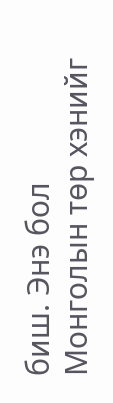биш. Энэ бол Монголын төр хэнийг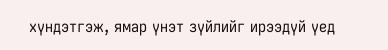хүндэтгэж, ямар үнэт зүйлийг ирээдүй үед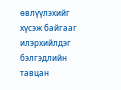өвлүүлэхийг хүсэж байгааг илэрхийлдэг бэлгэдлийн тавцан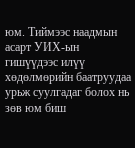юм. Тиймээс наадмын асарт УИХ-ын гишүүдээс илүү хөдөлмөрийн баатруудаа урьж суулгадаг болох нь зөв юм биш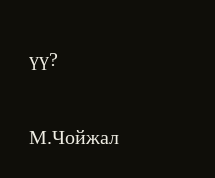үү?


М.Чойжал